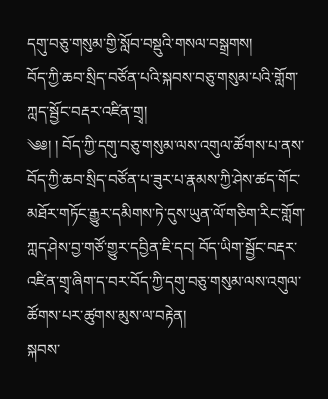དགུ་བཅུ་གསུམ་གྱི་སློབ་བསྡུའི་གསལ་བསྒྲགས།
བོད་ཀྱི་ཆབ་སྲིད་བཙོན་པའི་སྐབས་བཅུ་གསུམ་པའི་གློག་ཀླད་སྦྱོང་བརྡར་འཛིན་གྲྭ།
༄༅། ། བོད་ཀྱི་དགུ་བཅུ་གསུམ་ལས་འགུལ་ཚོགས་པ་ནས་བོད་ཀྱི་ཆབ་སྲིད་བཙོན་པ་ཟུར་པ་རྣམས་ཀྱི་ཤེས་ཚད་གོང་མཐོར་གཏོང་རྒྱུར་དམིགས་ཏེ་དུས་ཡུན་ལོ་གཅིག་རིང་གློག་ཀླད་ཤེས་བྱ་གཙོ་གྱུར་དབྱིན་ཇི་དང། བོད་ཡིག་སྦྱོང་བརྡར་འཛིན་གྲྭ་ཞིག་ད་བར་བོད་ཀྱི་དགུ་བཅུ་གསུམ་ལས་འགུལ་ཚོགས་པར་ཚུགས་མུས་ལ་བརྟེན།
སྐབས་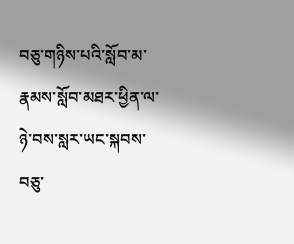བཅུ་གཉིས་པའི་སློབ་མ་རྣམས་སློབ་མཐར་ཕྱིན་ལ་ཉེ་བས་སླར་ཡང་སྐབས་བཅུ་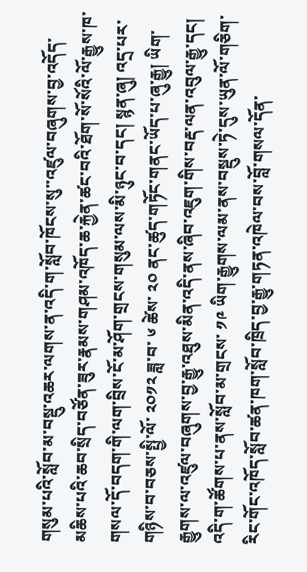གསུམ་པའི་སློབ་མ་བསྡུ་འཆར་ལགས་ན་འདི་ག་སློབ་ཁོངས་སུ་་འཛུལ་བཞུགས་བྱ་འདོད་མཆིས་པའི་ཆབ་སྲིད་བཙོན་ཟུར་རྣམས་གཤམ་འཁོད་ཆ་རྐྱེན་ཚང་བའི་ཐོག་སོ་སོའི་ལོ་རྒྱུས་ཁ་གསལ་དོ་བདག་གི་ལག་བྲིས་ངོ་མ་ཤོག་གྲངས་གསུམ་ལས་མི་ཉུང་བ་དང། སྙན་ཞུ། འདྲ་པར་གཉིས་བ་བཅས་སྤྱི་ལོ་ ༢༠༡༢ ཟླ་བ་ ༦ ཚེས་ ༢༠ ནང་ཚུད་གཏོང་གནང་ཡོད་པ་ཞུ་རྒྱུ། ཡིག་རྒྱུགས་ལ་འཛུལ་བཞུགས་བྱ་རྒྱུ་འཐུས་མིན་འདི་ནས་ཞིབ་འཇུག་གིས་བརྡ་ལན་འབུལ་རྒྱུ་དང། འདི་ག་ཚོགས་པ་ནས་སློབ་མ་གྲངས་ ༡༩ ཡིག་རྒྱུགས་ལམ་ནས་བསྡུས་ཏེ་དུས་ཡུན་ལོ་གཅིག་རིང་གོང་འཁོད་སློབ་ཚན་ཁག་སློབ་ཁྲིད་བྱ་རྒྱུ་གཏན་འཁེལ་བས་བློ་གསལ་དོན་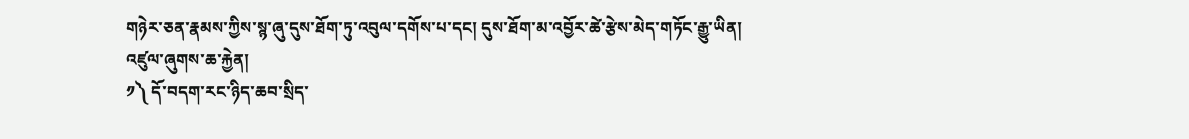གཉེར་ཅན་རྣམས་ཀྱིས་སྙ་ཞུ་དུས་ཐོག་ཏུ་འབུལ་དགོས་པ་དང། དུས་ཐོག་མ་འབྱོར་ཚེ་རྩེས་མེད་གཏོང་རྒྱུ་ཡིན།
འཛུལ་ཞུགས་ཆ་རྐྱེན།
༡༽ དོ་བདག་རང་ཉིད་ཆབ་སྲིད་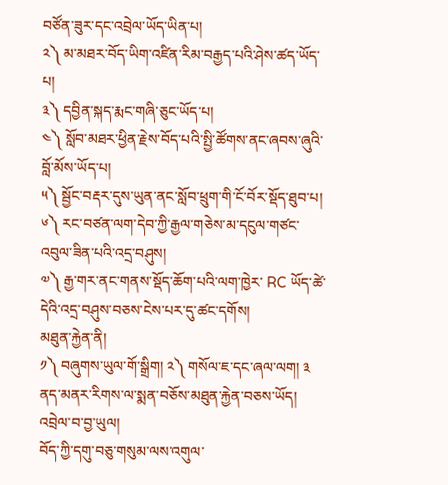བཙོན་ཟུར་དང་འབྲེལ་ཡོད་ཡིན་པ།
༢༽ མ་མཐར་བོད་ཡིག་འཛིན་རིམ་བརྒྱད་པའི་ཤེས་ཚད་ཡོད་པ།
༣༽ དབྱིན་སྐད་རྨང་གཞི་ཅུང་ཡོད་པ།
༤༽ སློབ་མཐར་ཕྱིན་རྗེས་བོད་པའི་སྤྱི་ཚོགས་ནང་ཞབས་ཞུའི་བློ་མོས་ཡོད་པ།
༥༽ སྦྱོང་བརྡར་དུས་ཡུན་ནང་སློབ་ཕྲུག་གི་ངོ་བོར་སྡོད་ཐུབ་པ།
༦༽ རང་བཙན་ལག་དེབ་ཀྱི་རྒྱལ་གཅེས་མ་དངུལ་གཙང་འབུལ་ཟིན་པའི་འདྲ་བཤུས།
༧༽ རྒྱ་གར་ནང་གནས་སྡོད་ཆོག་པའི་ལག་ཁྱེར་ RC ཡོད་ཚེ་དེའི་འདྲ་བཤུས་བཅས་ངེས་པར་དུ་ཚང་དགོས།
མཐུན་རྐྱེན་ནི།
༡༽ བཞུགས་ཡུལ་གོ་སྒྲིག། ༢༽ གསོལ་ཇ་དང་ཞལ་ལག། ༣ ནད་མནར་རིགས་ལ་སྨན་བཅོས་མཐུན་རྐྱེན་བཅས་ཡོད།
འབྲེལ་བ་བྱ་ཡུལ།
བོད་ཀྱི་དགུ་བཅུ་གསུམ་ལས་འགུལ་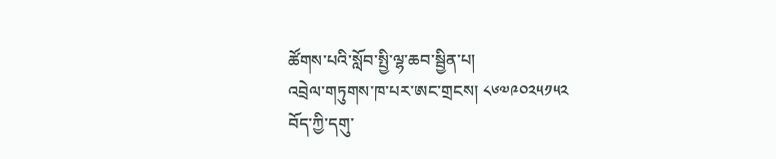ཚོགས་པའི་སློབ་སྤྱི་ལྷ་ཆབ་སྦྱིན་པ།
འབྲེལ་གཏུགས་ཁ་པར་ཨང་གྲངས། ༨༦༧༩༠༢༥༡༥༢
བོད་ཀྱི་དགུ་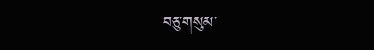བཅུ་གསུམ་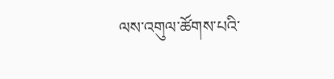ལས་འགུལ་ཚོགས་པའི་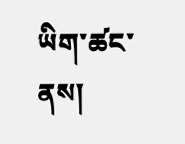ཡིག་ཚང་ནས།